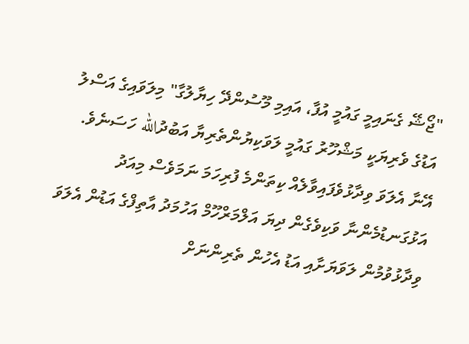"ޖޯޝޭ ގެނައިމީ ގައުމީ އުފާ، އައިމި މޫސުންދޭ ހިޔާލުގާ" މިލަވައިގެ އަސްލު އަޑުގެ ވެރިޔަކީ މަޝްހޫރު ގައުމީ ލަވަކިޔުންތެރިޔާ އަބުދުالله ހަސަނެވެ. އޭނާ އެލަވަ ވިދާޅުވެފައިވާލެއް ކިތަންމެ ފުރިހަމަ ނަމަވެސް މިއަދު އަޅުގަނޑުމެންނާ ވަކިވެގެން ދިޔަ އަލްމަރްހޫމް އަހުމަދު އާތިފްގެ އަޑުން އެލަވަ ވިދާޅުވުމުން ލަވަޔަށާއި އަޑު އެހުން ތެރިންނަށް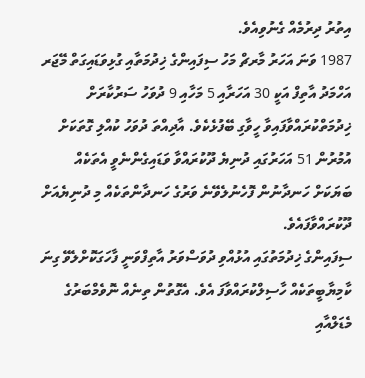އިތުރު ދިރުމެއް ގެނުވިއެވެ.
1987 ވަނަ އަހަރު މާރޗް މަހު ސިފައިންގެ ޚިދުމަތާއި ގުޅިވަޑައިގަތް މޭޖަރ އަހްމަދު އާތިފް އަކީ 30 އަހަރާއި 5 މަހާއި 9 ދުވަހު ސަރުކާރަށް ޚިދުމަތްކުރައްވާފައިވާ ހީވާގި ބޭފުޅެކެވެ. އާދިއްތަ ދުވަހު ކުއްލި ގޮތަކަށް އުމުރުން 51 އަހަރުގައި ދުނިޔެ ދޫކުރައްވާ ވަޑައިގެންނެވީ އެތަކެއް ބަޔަކަށް ހަނދާނުން ފޮހެނުލެވޭނެ ވަރުގެ ހަނދާންތަކެއް މި ދުނިޔެއަށް ދޫކުރައްވާފައެވެ.
ސިފައިންގެ ޚިދުމަތުގައި އުޅުއްވި ދުވަސްވަރު އާތިފްވަނީ ފާހަގަކޮށްލެވޭ ގިނަ ކާމިޔާބީތަކެއް ހާސިލްކުރައްވާފަ އެވެ. އެގޮތުން ތިނެއް ނޮވެމްބަރުގެ މެޑަލްއާއި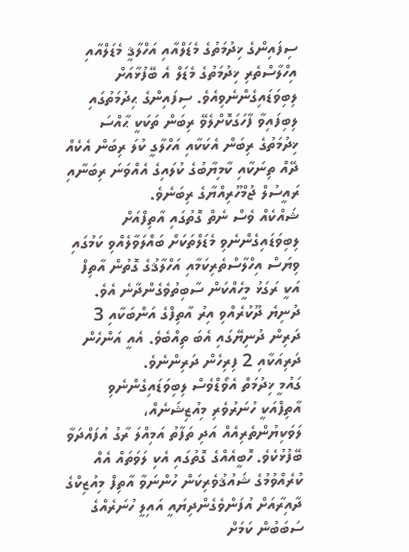ސިފައިންގެ ޚިދުމަތުގެ މެޑަލްއާއި އަހްލާޤީ މެޑަލްއާއި އިހްލާސްތެރި ޚިދުމަތުގެ މެޑަލް އެ ބޭފުޅާއަށް ލިބިވަޑައިގެންނެވިއެވެ. ސިފައިންގެ ޙިދުމަތުގައި ލިބިފައިވާ ފާހަގަކޮށްލެވޭ ރިބަން ތަކަކީ ޙާއްސަ ޚިދުމަތުގެ ރިބަން އެކަކާއި އަހްލާގީ ކުލަ ރިބަން އެކެއް ދޭއް ތިނަކާއި ކާމިޔާބުގެ ކުލައިގެ އެއްވަނަ ރިބަނާއި ރައީސުލް ޖުމްހޫރިއްޔާގެ ރިބަނެވެ.
ޝައްކެއް ވެސް ނެތް ގޮތުގައި އާތިފްއަށް ލިބިވަޑައިގެންނެވި މެޑަލްތަކަށް ބައްލަވާލެއްވި ކަމުގައި ވިޔަސް އިހްލާސްތެރިކަމާއި އަހްލާޤުގެ ގޮތުން އާތިފް އަކީ ރަގަޅު މީހެއްކަން ސާބިތުވެގެންދާނެ އެވެ.
ދުނިޔެ ދޫކުރެއްވި އިރު އާތިފްގެ އަންބަކާއި 3 ދަރިން ދުނިޔޭގައި އެބަ ތިއްބެވެ. އެއީ އަންހެން ދަރިއަކާއި 2 ފިރިހެން ދަރިންނެވެ.
ގައުމީ ޚިދުމަތް އެވޯޑްވެސް ލިބިވަޑައިގެންނެވި އާތިފްއަކީ ހުނަރުވެރި މިއުޒިޝަނެއް، ލަވަކިޔުންތެރިއެއް އަދި ތަފާތު އަމިއްލަ ރާގު އުފައްދަވާ ބޭފުޅުކެވެ. ހޮބީއެއްގެ ގޮތުގައި އެކި ލަވަތައް އެއް ކުރެއްވުމުގެ ޝައުޤުވެރިކަން ހުންނަވާ އާތިފް މިއުޒިކްގެ ދާއިރާއަށް އުފަންވެގެންދިޔައީ އައިލީ ހުނަރެއްގެ ސަބަބުން ކަމަށް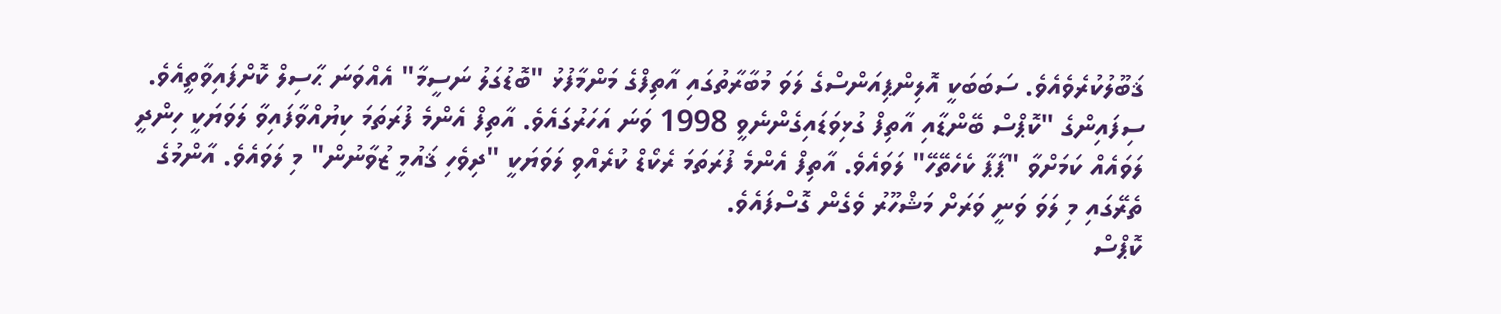ޤަބޫލުކުރެވެއެވެ. ސަބަބަކީ އޮލިންޕިއަންސްގެ ލަވަ މުބާރާތުގައި އާތިފްގެ މަންމާފުޅު "ބޮޑުގަލު ނަސީމާ" އެއްވަނަ ޙާސިލް ކޮށްފައިވާތީއެވެ.
ސިފައިންގެ "ކޮޕްސް ބޭންޑާއި އާތިފް ގުޅިވަޑައިގެންނެވީ 1998 ވަނަ އަހަރުގައެވެ. އާތިފް އެންމެ ފުރަތަމަ ކިޔުއްވާފައިވާ ލަވަޔަކީ ހިންދީ ލަވައެއް ކަމަށްވާ "ޕާޕާ ކެހެތޭހޭ" ލަވައެވެ. އާތިފް އެންމެ ފުރަތަމަ ރެކޯޑް ކުރެއްވި ލަވަޔަކީ "ދިވެހި ޤައުމީ ޒުވާނުން" މި ލަވައެވެ. އާންމުގެ ތެރޭގައި މި ލަވަ ވަނީ ވަރަށް މަޝްހޫރު ވެގެން ގޮސްފައެވެ.
ކޮޕްސް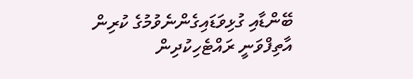ބޭންޑާއި ގުޅިވަޑައިގެންނެވުމުގެ ކުރިން އާތިފްވަނީ ރައްޓެހިކުދިން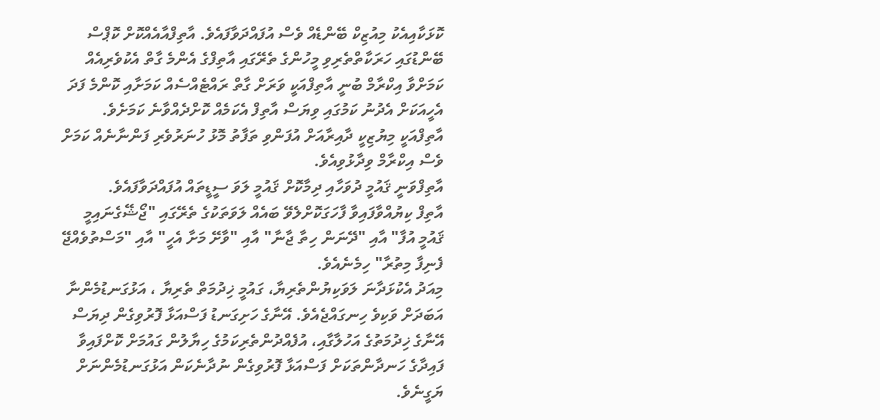ކޮޅަކާއިއެކު މިއުޒިކް ބޭންޑެއް ވެސް އުފައްދަވާފައެވެ. އާތިފްއާއެއްކޮށް ކޮޕްސް ބޭންޑުގައި ހަރަކާތްތެރިވި މީހުންގެ ތެރޭގައި އާތިފްގެ އެންމެ ގާތް އެކުވެރިއެއް ކަމަށްވާ އިކްރާމް ބުނީ އާތިފްއަކީ ވަރަށް ގާތް ރައްޓެއްސެއް ކަމަށާއި ކޮންމެ ފަދަ އެހީއަކަށް އެދުނު ކަމުގައި ވިޔަސް އާތިފް އެކަމެއް ކޮށްދެއްވާނެ ކަމަށެވެ. އާތިފްއަކީ މިޔުޒިކީ ދާއިރާއަށް އުފަންވި ތަފާތު މޮޅު ހުނަރުވެރި ފަންނާނެއް ކަމަށް ވެސް އިކްރާމް ވިދާޅުވިއެވެ.
އާތިފްވަނީ ޤައުމީ ދުވަހާއި ދިމާކޮށް ޤައުމީ ލަވަ ސީޑީތައް އުފައްދަވާފައެވެ.
އާތިފް ކިޔުއްވާފައިވާ ފާހަގަކޮށްލެވޭ ބައެއް ލަވަތަކުގެ ތެރޭގައި "ޖޯޝޭގެނައިމީ ޤައުމީ އުފާ" އާއި "ދޭނަން ހިތާ ޖާނާ" އާއި "ވާށޭ މަށާ އެހީ" އާއި "މަސްތުވެއްޖޭ ފެނިފާ މިތުރާ" ހިމެނެއެވެ.
މިއަދު އެކުޅަދާނަ ލަވަކިޔުންތެރިޔާ، ގައުމީ ޚިދުމަތް ތެރިޔާ ، އަޅުގަނޑުމެންނާ އަބަދަށް ވަކިވެ ހިނގައްޖެއެވެ. އޭނާގެ ހަށިގަނޑު ފަސްއަޅާ ފޮރުވިގެން ދިޔަސް އޭނާގެ ޚިދުމަތުގެ އަހުލާގާއި، އުފެއްދުންތެރިކަމުގެ ހިޔާލުން ގައުމަށް ކޮށްފައިވާ ފައިދާގެ ހަނދާންތަކަށް ފަސްއަޅާ ފޮރުވިގެން ނުދާނެކަން އަޅުގަނޑުމެންނަށް ޔަގީނެވެ.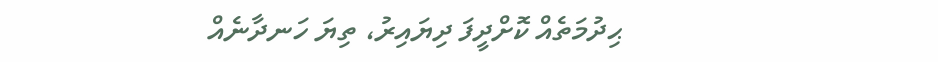ޙިދުމަތެއް ކޮށްދީފަ ދިޔައިރު، ތިޔަ ހަނދާނެއް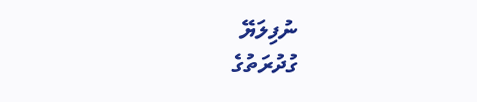ނުފިލަޔޭ
ގުދުރަތުގެ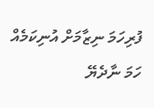ފުރިހަމަ ނިޒާމަށް އުނިކަމެއް ހަމަ ނާދެޔޭ